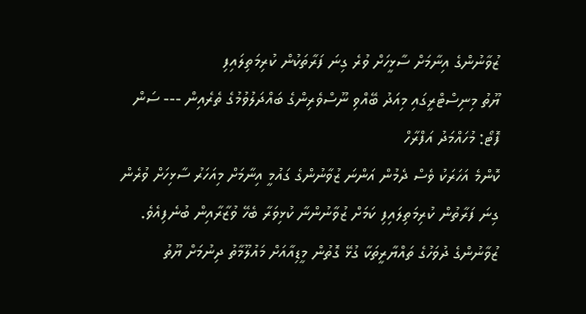ޒުވާނުންގެ އިނާމަށް ސާޅީހަށް ވުރެ ގިނަ ފަރާތަކުން ކުރިމަތިލައިފި
ޔޫތު މިނިސްޓްރީގައި މިއަދު ބޭއްވި ނޫސްވެރިންގެ ބައްދަލުވުމުގެ ތެރެއިން --- ސަން ފޮޓޯ: މުހައްމަދު އަފްރާހް
ކޮންމެ އަހަރަކު ވެސް ދެމުން އަންނަ ޒުވާނުންގެ ގައުމީ އިނާމަށް މިއަހަރު ސާޅިހަށް ވުރެން ގިނަ ފަރާތުން ކުރިމަތިލައިފި ކަމަށް ޒުވާނުންނާ ކުޅިވަރާ ބެހޭ ވުޒާރާއިން ބުނެފިއެވެ.
ޒުވާނުންގެ ދުވަހުގެ ތައްޔާރީތަކާ ގުޅޭ ގޮތުން މީޑިއާއަށް މައުލޫމާތު ދިނުމަށް ޔޫތު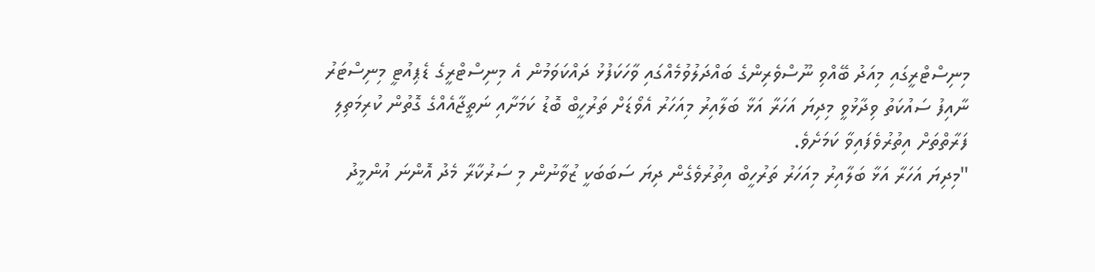މިނިސްޓްރީގައި މިއަދު ބޭއްވި ނޫސްވެރިންގެ ބައްދަލުވުމެއްގައި ވާހަކަފުޅު ދައްކަވަމުން އެ މިނިސްޓްރީގެ ޑެޕިއުޓީ މިނިސްޓަރު ނާއިފު ސައުކަތު ވިދާޅުވީ މިދިޔަ އަހަރާ އަޅާ ބަލާއިރު މިއަހަރު އެވޯޑަށް ތަރުހީބް ބޮޑު ކަމަށާއި ނަތީޖާއެއްގެ ގޮތުން ކުރިމަތިލި ފަރާތްތަށް އިތުރުވެފައިވާ ކަމަށެވެ.
"މިދިޔަ އަހަރާ އަޅާ ބަލާއިރު މިއަހަރު ތަރުހީބް އިތުރުވެގެން ދިޔަ ސަބަބަކީ ޒުވާނުން މި ސަރުކާރާ މެދު އޮންނަ އުންމީދު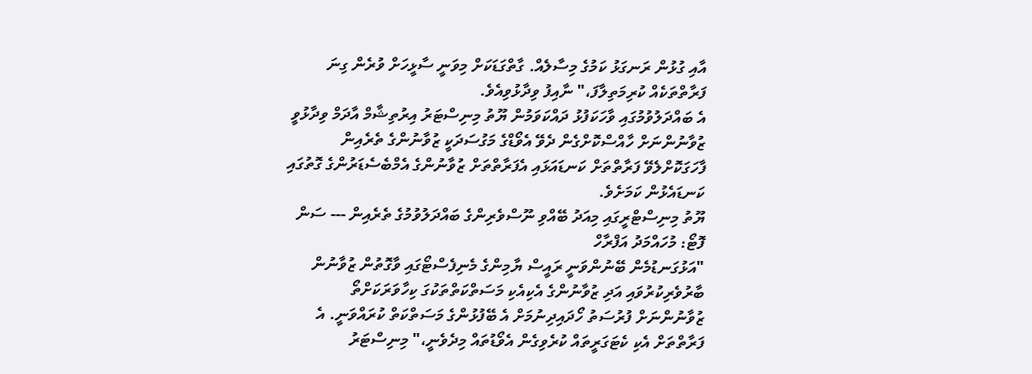އާއި ގުޅުން ރަނގަޅު ކަމުގެ މިސާލެއް. ގާތްގަޑަކަށް މިވަނީ ސާޅީހަށް ވުރެން ގިނަ ފަރާތްތަކެއް ކުރިމަތިލާފަ،" ނާއިފު ވިދާޅުވިއެވެ.
އެ ބައްދަލުވުމުގައި ވާހަކަފުޅު ދައްކަވަމުން ޔޫތު މިނިސްޓަރު އިރުތިޝާމް އާދަމް ވިދާޅުވީ ޒުވާނުންނަށް ހާއްސްކޮށްގެން ދެވޭ އެވޯޑްގެ މަގުސަދަކީ ޒުވާނުންގެ ތެރެއިން ފާހަގަކޮށްލެވޭ ފަރާތްތަށް ކަނޑައަޅައި އެފަރާތްތަށް ޒުވާނުންގެ އެމްބެސެޑަރުންގެ ގޮތުގައި ކަނޑައެޅުން ކަމަށެވެ.
ޔޫތު މިނިސްޓްރީގައި މިއަދު ބޭއްވި ނޫސްވެރިންގެ ބައްދަލުވުމުގެ ތެރެއިން --- ސަން ފޮޓޯ: މުހައްމަދު އަފްރާހް
"އަޅުގަނޑުމެން ބޭނުންވަނީ ރައީސް ޔާމިންގެ މެނިފެސްޓޯގައި ވާގޮތުން ޒުވާނުން ބާރުވެރިކުރުވައި އަދި ޒުވާނުންގެ އެކިއެކި މަސަތްކަތްތަކުގަ ކިހާވަރަކަށްތޯ ޒުވާނުންނަށް ފުރުސަތު ހޯދައިދިނުމަށް އެ ބޭފުޅުންގެ މަސަތްކަތް ކުރައްވަނީ. އެ ފަރާތްތަށް އެކި ކެޓަގަރީތައް ކުރެވިގެން އެވޯޑުތައް މިދެވެނީ،" މިނިސްޓަރު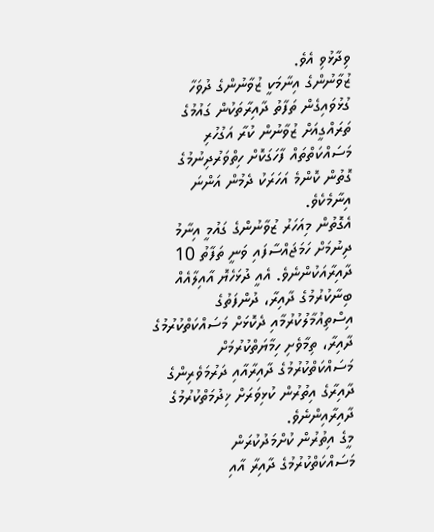ވިދާޅުވި އެވެ.
ޒުވާނުންގެ އިނާމަކީ ޒުވާނުންގެ ދުވަހާ ގުޅުވައިގެން ތަފާތު ދާއިރާތަކުން ގައުމުގެ ތަރައްގީއަށް ޒުވާނުން ކުރާ އަގުހުރި މަސައްކަތްތައް ފާހަގަކޮށް ހިތްވަރުދިނުމުގެ ގޮތުން ކޮންމެ އަހަރަކު ދެމުން އަންނަ އިނާމެކެވެ.
އެގޮތުން މިއަހަރު ޒުވާނުންގެ ގައުމީ އިނާމު ދިނުމަށް ހަމަޖައްސާފައި ވަނީ ތަފާތު 10 ދާއިރާއަކުންނެވެ. އެއީ ދުޅަހެޔޮ އާއިލާއެއް ބިނާކުރުމުގެ ދާއިރާ، ދުންފަތުގެ އިސްތިއުމާލުކުރުމާއި ދެކޮޅަށް މަސައްކަތްކުރުމުގެ ދާއިރާ، ތިމާވެށި ހިމާޔަތްކުރުމަށް މަސައްކަތްކުރުމުގެ ދާއިރާއާއި ދަރުމަވެރިންގެ ދާއިރާގެ އިތުރުން ކުޅިވަރަށް ޚިދުމަތްކުރުމުގެ ދާއިރާއިންނެވެ.
މީގެ އިތުރުން ކުށްމަދުކުރަން މަސައްކަތްކުރުމުގެ ދާއިރާ އާއި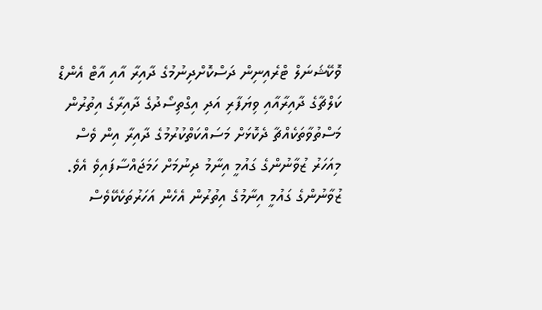ވޮކޭޝަނަލް ޓްރެއިނިން ދަސްކޮށްދިނުމުގެ ދާއިރާ އާއި އާޓް އެންޑް ކަލްޗާގެ ދާއިރާއާއި ވިޔަފާރި އަދި އިގްތިސޯދުގެ ދާއިރާގެ އިތުރުން މަސްތުވާތަކެއްޗާ ދެކޮޅަށް މަސައްކަތްކުރުމުގެ ދާއިރާ އިން ވެސް މިއަހަރު ޒުވާނުންގެ ގައުމީ އިނާމު ދިނުމަށް ހަމަޖައްސާފައިވެ އެވެ.
ޒުވާނުންގެ ގައުމީ އިނާމުގެ އިތުރުން އެހެން އަހަރުތަކެކޭވެސް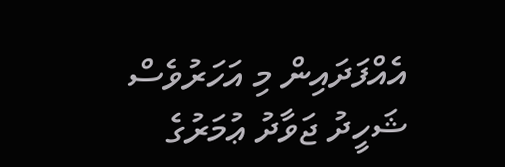އެއްފަދައިން މި އަހަރުވެސް ޝަހީދު ޖަވާދު ޢުމަރުގެ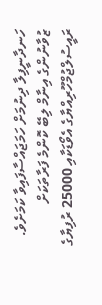ހަނދާނީފިލާ ދިނުމަށް ހަމަޖައްސާފައިވާ ކަމަށެވެ.
ޒުވާނުންގެ އިނާމް ލިބޭ ކޮންމެ ފަރާތަކަށް ރައީސުލްޖުމްހޫރިއްޔާގެ އެވޯޑަކާއި 25000 ރުފިޔާގެ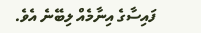ފައިސާގެ އިނާމެއް ލިބޭނެ އެވެ.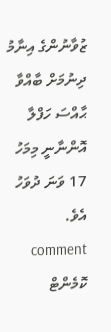ޒުވާނުންގެ އިނާމު ދިނުމަށް ބާއްވާ ޙާއްސަ ހަފްލާ އޮންނާނީ މިމަހު 17 ވަނަ ދުވަހު އެވެ.
comment ކޮމެންޓް